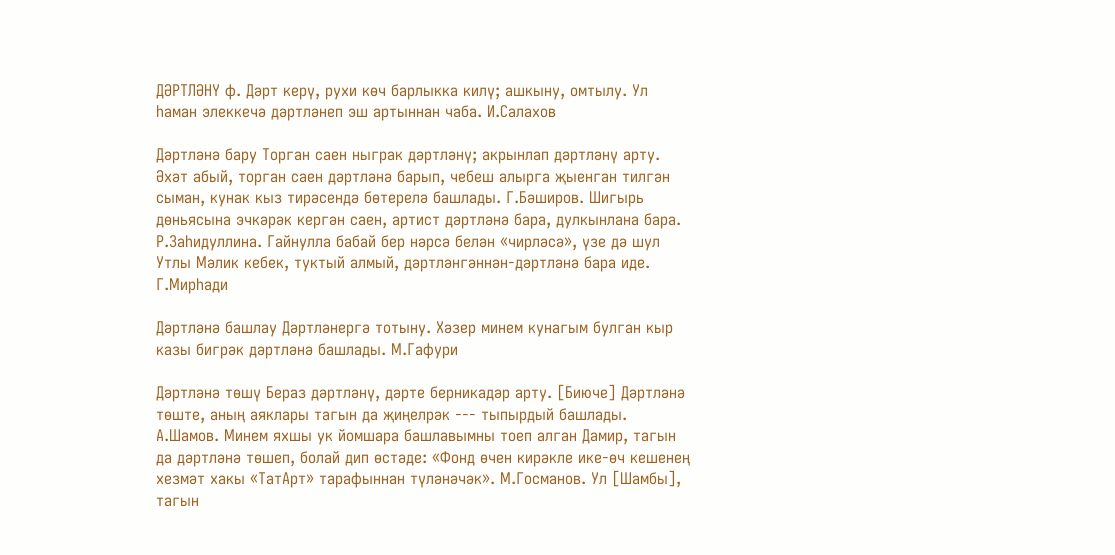ДӘРТЛӘНҮ ф. Дәрт керү, рухи көч барлыкка килү; ашкыну, омтылу. Ул һаман элеккечә дәртләнеп эш артыннан чаба. И.Салахов

Дәртләнә бару Торган саен ныграк дәртләнү; акрынлап дәртләнү арту. Әхәт абый, торган саен дәртләнә барып, чебеш алырга җыенган тилгән сыман, кунак кыз тирәсендә бөтерелә башлады. Г.Бәширов. Шигырь дөньясына эчкәрәк кергән саен, артист дәртләнә бара, дулкынлана бара. Р.Заһидуллина. Гайнулла бабай бер нәрсә белән «чирләсә», үзе дә шул Утлы Мәлик кебек, туктый алмый, дәртләнгәннән-дәртләнә бара иде. Г.Мирһади

Дәртләнә башлау Дәртләнергә тотыну. Хәзер минем кунагым булган кыр казы бигрәк дәртләнә башлады. М.Гафури

Дәртләнә төшү Бераз дәртләнү, дәрте берникадәр арту. [Биюче] Дәртләнә төште, аның аяклары тагын да җиңелрәк --- тыпырдый башлады. А.Шамов. Минем яхшы ук йомшара башлавымны тоеп алган Дамир, тагын да дәртләнә төшеп, болай дип өстәде: «Фонд өчен кирәкле ике-өч кешенең хезмәт хакы «ТатАрт» тарафыннан түләнәчәк». М.Госманов. Ул [Шамбы], тагын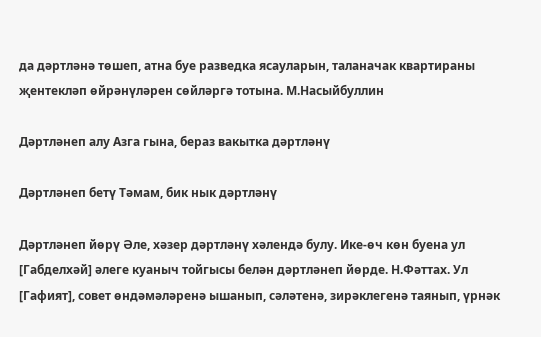да дәртләнә төшеп, атна буе разведка ясауларын, таланачак квартираны җентекләп өйрәнүләрен сөйләргә тотына. М.Насыйбуллин

Дәртләнеп алу Азга гына, бераз вакытка дәртләнү

Дәртләнеп бетү Тәмам, бик нык дәртләнү

Дәртләнеп йөрү Әле, хәзер дәртләнү хәлендә булу. Ике-өч көн буена ул [Габделхәй] әлеге куаныч тойгысы белән дәртләнеп йөрде. Н.Фәттах. Ул [Гафият], совет өндәмәләренә ышанып, сәләтенә, зирәклегенә таянып, үрнәк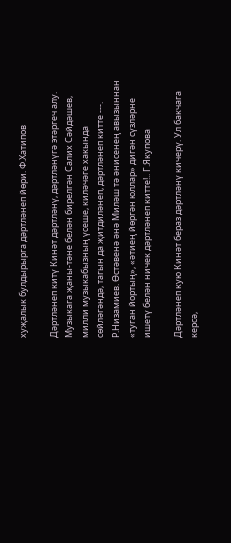хуҗалык булдырырга дәртләнеп йөри. Ф.Хатипов

Дәртләнеп китү Кинәт дәртләнү, дәртләнүгә этәргеч алу. Музыкага җаны-тәне белән бирелгән Салих Сәйдәшев, милли музыкабызның үсеше, киләчәге хакында сөйләгәндә, тагын да җитдиләнеп, дәртләнеп китте ---. Р.Низамиев. Өстәвенә әнә Миләш тә әнисенең авызыннан «туган йортың», «әтиең йөргән юллар» дигән сүзләрне ишетү белән ничек дәртләнеп китте!.. Г.Якупова

Дәртләнеп кую Кинәт бераз дәртләнү кичерү. Ул бакчага керсә,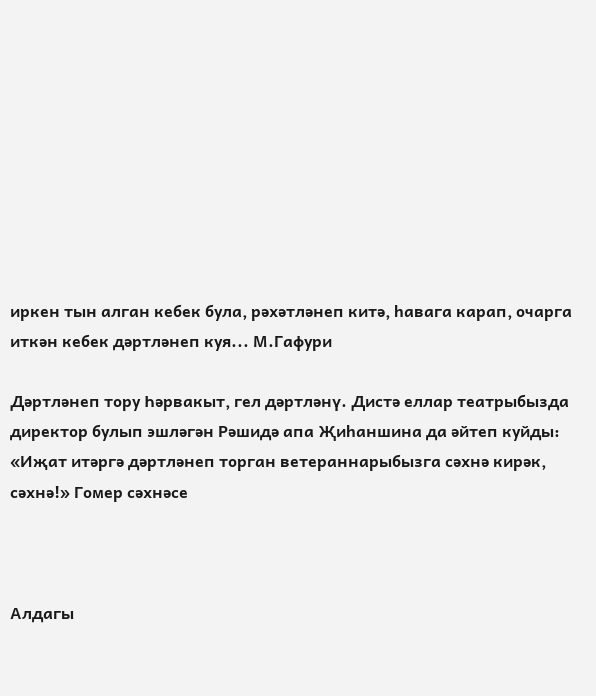иркен тын алган кебек була, рәхәтләнеп китә, һавага карап, очарга иткән кебек дәртләнеп куя... М.Гафури

Дәртләнеп тору Һәрвакыт, гел дәртләнү. Дистә еллар театрыбызда директор булып эшләгән Рәшидә апа Җиһаншина да әйтеп куйды: «Иҗат итәргә дәртләнеп торган ветераннарыбызга сәхнә кирәк, сәхнә!» Гомер сәхнәсе



Алдагы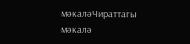мәкаләЧираттагы мәкалә